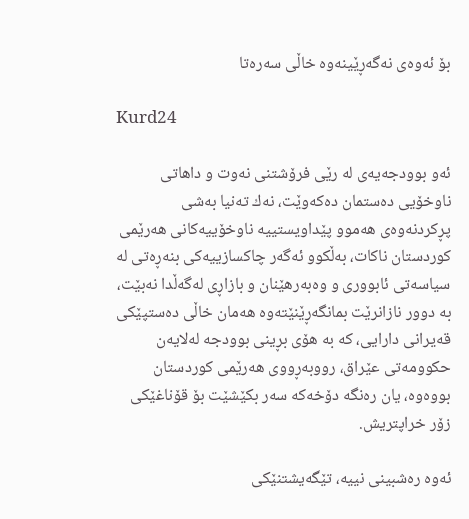بۆ ئه‌وه‌ى نه‌گه‌ڕێینه‌وه‌ خاڵى سه‌ره‌تا

Kurd24

ئەو بوودجه‌یەی‌ له‌ رێى فرۆشتنى نه‌وت و داهاتى ناوخۆیی ده‌ستمان ده‌كه‌وێت،‌ نه‌ك ته‌نیا به‌شى پڕكردنه‌وه‌ى هه‌موو پێداویستییه ناوخۆییەکانی ھەرێمی کوردستان ناكات، به‌ڵكوو ئه‌گه‌ر چاكسازییه‌كى بنه‌ڕه‌تى له‌ سیاسه‌تى ئابوورى و وه‌به‌رهێنان و بازاڕى له‌گه‌ڵدا نه‌بێت، به‌ دوور نازانرێت بمانگه‌ڕێنێته‌وه‌ هه‌مان خاڵى ده‌ستپێكى قه‌یرانى دارایی، كه‌ به‌ هۆى بڕینى بوودجه‌ له‌لایه‌ن حكوومه‌تى عێراق، رووبه‌ڕووى هه‌رێمى كوردستان بووه‌وه‌، یان رەنگە دۆخه‌كه‌ سەر بکێشێت بۆ‌ قۆناغێكى زۆر خراپتریش.

ئه‌وه‌ ره‌شبینى نییه‌، تێگه‌یشتنێكى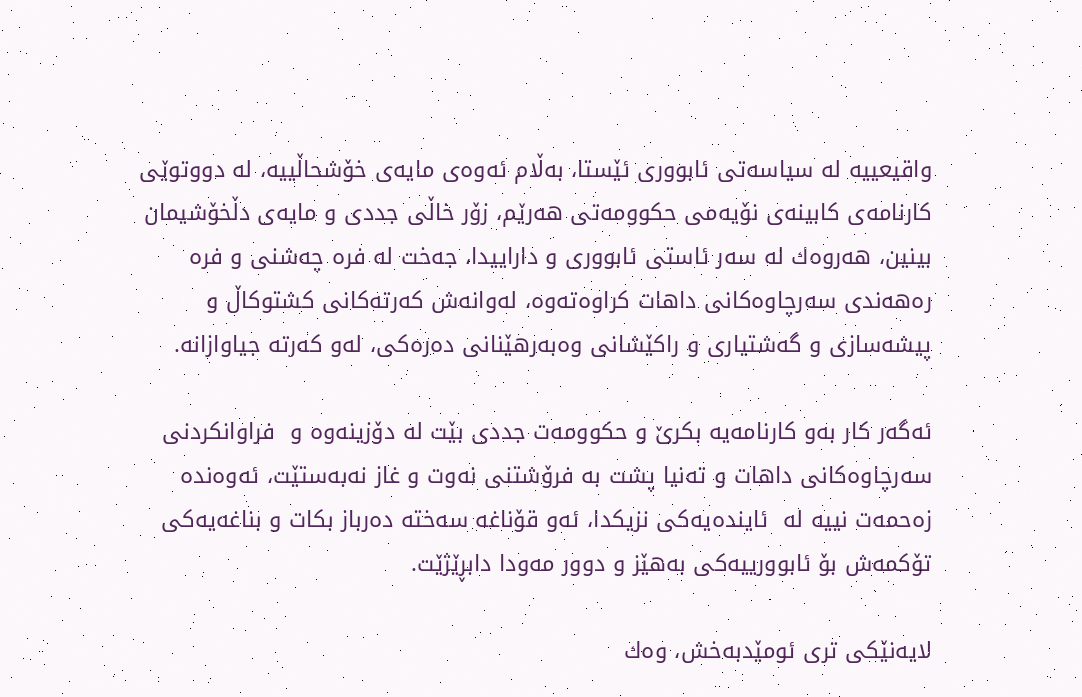واقیعییه‌ له‌ سیاسه‌تى ئابوورى ئێستا، به‌ڵام ئه‌وه‌ى مایه‌ى خۆشحاڵییه‌، له‌ دووتوێى كارنامه‌ى كابینه‌ى نۆیه‌مى حكوومه‌تى هه‌رێم، زۆر خاڵى جددى و مایه‌ى دڵخۆشیمان بینین، هه‌روه‌ك له‌ سه‌ر ئاستى ئابوورى و داراییدا، جه‌خت له‌ فره‌ چه‌شنى و فره‌ ره‌هه‌ندى سه‌رچاوه‌كانى داهات كراوه‌ته‌وه‌، له‌وانه‌ش كه‌رته‌كانی كشتوكاڵ و پیشه‌سازی و گه‌شتیاری و راكێشانی وه‌به‌رهێنانی ده‌ره‌كی، له‌و كه‌رته‌ جیاوازانه‌.

ئه‌گه‌ر كار به‌و كارنامه‌یه‌ بكرێ و حكوومه‌ت جددى بێت له‌ دۆزینه‌وه‌ و  فراوانكردنى سه‌رچاوه‌كانى داهات و ته‌نیا پشت به‌ فرۆشتنى نه‌وت و غاز نه‌به‌ستێت، ئه‌وه‌نده‌ زه‌حمه‌ت نییه‌ له‌  ئاینده‌یه‌كى نزیكدا، ئه‌و قۆناغه‌ سه‌خته‌ ده‌رباز بكات و بناغه‌یه‌كى تۆكمه‌ش بۆ ئابوورییه‌كى به‌هێز و دوور مه‌ودا دابڕێژێت.

لایه‌نێكى ترى ئومێدبه‌خش، وه‌ك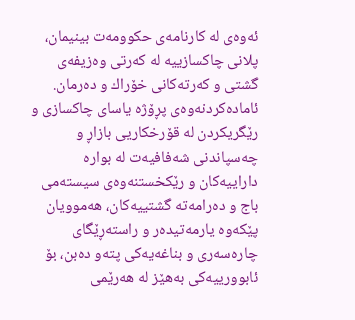ئه‌وه‌ى له‌ كارنامه‌ى حكوومه‌ت بینیمان، پلانی چاكسازییه‌ له‌ كه‌رتى وه‌زیفه‌ى گشتى و كه‌رته‌كانى خۆراك و ده‌رمان. ئاماده‌كردنه‌وه‌ى پڕۆژه‌ یاساى چاكسازى و رێگریكردن له‌ قۆرخكاریى بازاڕ و چه‌سپاندنى شه‌فافیه‌ت له‌ بواره‌ داراییه‌كان و رێكخستنه‌وه‌ى سیسته‌مى باج و ده‌رامه‌ته‌ گشتییه‌كان، هه‌موویان پێكه‌وه‌ یارمه‌تیده‌ر و راسته‌ڕێگاى چاره‌سه‌رى و بناغه‌یه‌كى پته‌و ده‌بن، بۆ ئابوورییه‌كى به‌هێز له‌ هه‌رێمى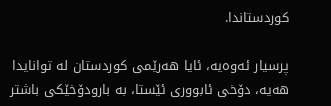كوردستاندا.

پرسیار ئه‌وه‌یه‌، ئایا هه‌رێمى كوردستان له‌ توانایدا هه‌یه‌، دۆخى ئابوورى ئێستا، به‌ بارودۆخێكى باشتر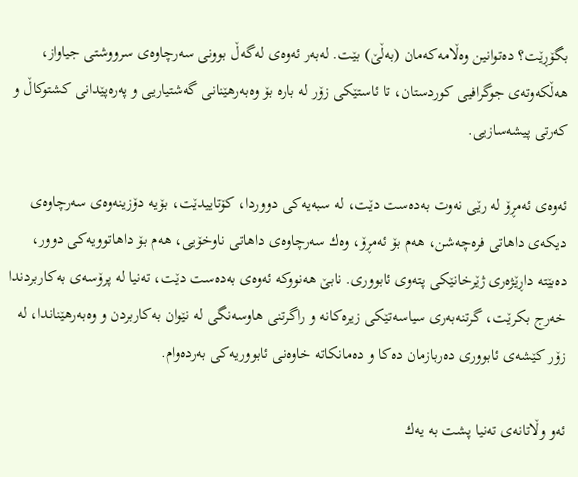بگۆڕێت؟ ده‌توانین وه‌ڵامه‌كه‌مان (به‌ڵێ) بێت. له‌به‌ر ئه‌وه‌ى له‌گه‌ڵ بوونى سه‌رچاوه‌ى سرووشتى جیاواز، هه‌ڵكه‌وته‌ى جوگرافیی كوردستان، تا ئاستێكى زۆر له‌ باره‌ بۆ وه‌به‌رهێنانى گه‌شتیاریى و په‌ره‌پێدانى كشتوكاڵ و كه‌رتى پیشه‌سازیى.

ئه‌وه‌ى ئه‌مڕۆ له‌ رێى نه‌وت به‌ده‌ست دێت، له‌ سبه‌یه‌كى دووردا، كۆتاییدێت، بۆیه‌ دۆزینه‌وه‌ى سه‌رچاوه‌ى دیكه‌ى داھاتی فره‌چه‌شن، هه‌م بۆ ئه‌مڕۆ، وه‌ك سه‌رچاوه‌ى داهاتى ناوخۆیى، هه‌م بۆ داهاتوویه‌كى دوور، ده‌بێته‌ داڕێژه‌رى ژێرخانێكى پته‌وى ئابوورى. نابێ هه‌نووكه‌ ئه‌وه‌ى به‌ده‌ست دێت، ته‌نیا له‌ پرۆسه‌ى به‌كاربردندا خه‌رج بكرێت، گرتنه‌به‌رى سیاسه‌تێكى زیره‌كانه‌ و راگرتنى هاوسه‌نگى له‌ نێوان به‌كاربردن و وه‌به‌رهێناندا، له‌ زۆر كێشه‌ى ئابوورى ده‌ربازمان ده‌كا و ده‌مانكاته‌ خاوه‌نى ئابووریه‌كى به‌رده‌وام.

ئه‌و وڵاتانه‌ى ته‌نیا پشت به‌ یه‌ك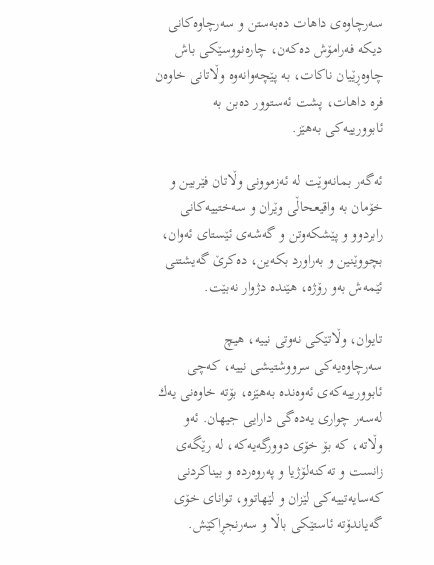سه‌رچاوه‌ى داهات ده‌به‌ستن و سه‌رچاوه‌كانى دیكه‌ فه‌رامۆش ده‌كه‌ن، چاره‌نووسێكى باش چاوه‌ڕێیان ناكات، به‌ پێچه‌وانه‌وه‌ وڵاتانى خاوه‌ن فره‌ داهات، پشت ئه‌ستوور ده‌بن به‌ ئابوورییه‌كى به‌هێز.

ئه‌گه‌ر بمانه‌وێت له‌ ئه‌زموونى وڵاتان فێربین و خۆمان به‌ واقیعحاڵى وێران و سه‌ختییه‌كانى رابردوو و پێشكه‌وتن و گه‌شه‌ى ئێستاى ئه‌وان‌، بچووێنین و به‌راورد بكه‌ین، ده‌كرێ گه‌یشتنى ئێمه‌ش به‌و رۆژه‌، هێنده‌ دژوار نه‌بێت.

تایوان، وڵاتێكى نه‌وتى نییه‌، هیچ سه‌رچاوه‌یه‌كى سرووشتیشى نییه‌، كه‌چى ئابوورییه‌كه‌ى ئه‌وه‌نده‌ به‌هێزه‌، بۆته‌ خاوه‌نى یه‌ك له‌سه‌ر چوارى یه‌ده‌گى دارایى جیهان. ئه‌و وڵاته‌، كه‌ بۆ خۆى دوورگه‌یه‌كه‌، له‌ رێگه‌ى زانست و ته‌كنه‌لۆژیا و په‌روه‌رده‌ و بیناكردنى كه‌سایه‌تییه‌كى لێزان و لێهاتوو، تواناى خۆى گه‌یاندۆته‌ ئاستێكى باڵا و سه‌رنجڕاكێش.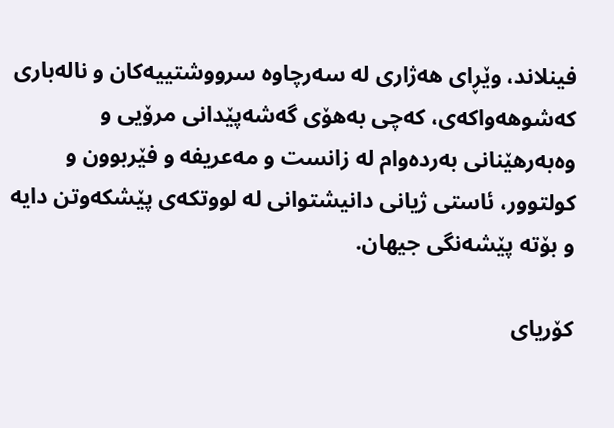فینلاند، وێڕاى هه‌ژارى له‌ سه‌رچاوه‌ سرووشتییه‌كان و ناله‌بارى كه‌شوهه‌واكه‌ى، كه‌چى به‌هۆى گه‌شه‌پێدانى مرۆیى و وه‌به‌رهێنانى به‌رده‌وام له‌ زانست و مه‌عریفه‌ و فێربوون و كولتوور، ئاستى ژیانى دانیشتوانى له‌ لووتكه‌ى پێشكه‌وتن دایه‌ و بۆته‌ پێشه‌نگى جیهان.

كۆریاى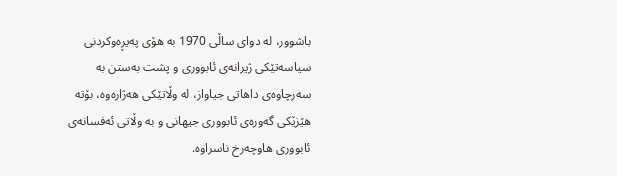باشوور، له‌ دواى ساڵى 1970 به‌ هۆى په‌یڕه‌وكردنى سیاسه‌تێكى ژیرانه‌ى ئابوورى و پشت به‌ستن به‌ سه‌رچاوه‌ى داهاتى جیاواز، له‌ وڵاتێكى هه‌ژاره‌وه‌، بۆته‌ هێزێكى گه‌وره‌ى ئابوورى جیهانى و به‌ وڵاتى ئه‌فسانه‌ى ئابوورى هاوچه‌رخ ناسراوه‌.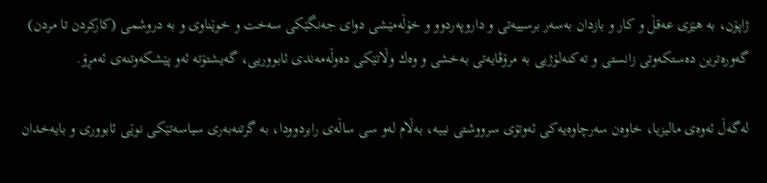ژاپۆن، به‌ هێزى عه‌قڵ و كار و بازدان به‌سه‌ر برسییه‌تى و داروپه‌ردوو و خۆڵه‌مێشى دواى جه‌نگێكى سه‌خت و خوێناوى و به‌ دروشمى (كاركردن تا مردن) گه‌وره‌ترین ده‌ستكه‌وتى زانستى و ته‌كنه‌لۆژیی به‌ مرۆڤایه‌تى به‌خشی و وه‌ك وڵاتێكى ده‌وڵه‌مه‌ندى ئابووریى، گه‌یشتۆته‌ ئەو پێشکەوتنەی ئه‌مڕۆ.

له‌گه‌ڵ ئه‌وه‌ى مالیزیا، خاوه‌ن سه‌رچاوه‌یه‌كى ئه‌وتۆى سرووشتی نییه‌، به‌ڵام له‌و سى ساڵه‌ى رابردوودا، به‌ گرتنه‌به‌رى سیاسه‌تێكى نوێى ئابوورى و بایه‌خدان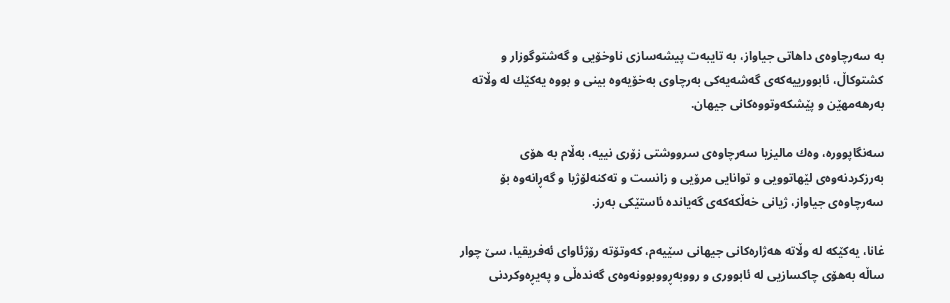به‌ سه‌رچاوه‌ى داهاتی جیاواز، به‌ تایبه‌ت پیشه‌سازى ناوخۆیى و گه‌شتوگوزار و كشتوكاڵ، ئابوورییە‌كه‌ى گه‌شه‌یه‌كى به‌رچاوى به‌خۆیه‌وه‌ بینى و بووه‌ یه‌كێك له‌ وڵاته‌ به‌رهه‌مهێن و پێشكه‌وتووه‌كانى جیهان.

سه‌نگاپووره‌، وه‌ك مالیزیا سه‌رچاوه‌ى سرووشتی زۆرى نییه‌، به‌ڵام به‌ هۆى به‌رزكردنه‌وه‌ى لێهاتوویى و توانایى مرۆیى و زانست و ته‌كنه‌لۆژیا و گه‌ڕانه‌وه‌ بۆ سه‌رچاوه‌ى جیاواز، ژیانى خه‌ڵكه‌كه‌ى گه‌یانده‌ ئاستێكى به‌رز.

غانا، یه‌كێكه‌ له‌ وڵاته‌ هه‌ژاره‌كانى جیهانى سێیه‌م، كه‌وتۆته‌ رۆژئاواى ئه‌فریقیا، سێ چوار ساڵه‌ به‌هۆى چاكسازیى له‌ ئابوورى و رووبه‌ڕووبوونه‌وه‌ى گه‌نده‌ڵى و په‌یڕه‌وكردنى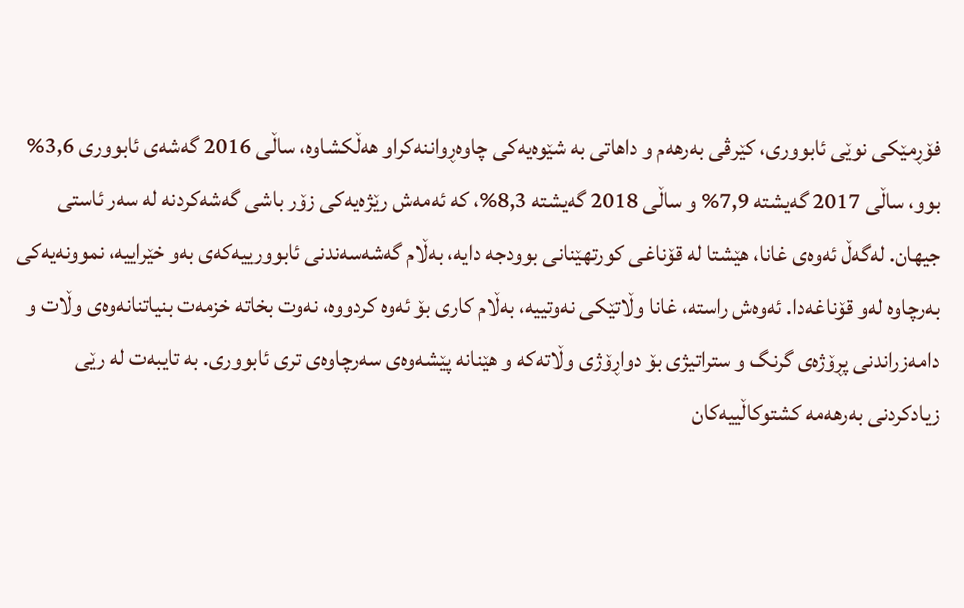فۆڕمێكى نوێى ئابوورى، كێرڤى به‌رهه‌م و داهاتى به‌ شێوه‌یه‌كى چاوه‌ڕواننه‌كراو هه‌ڵكشاوه‌، ساڵى 2016 گه‌شه‌ى ئابوورى 3,6% بوو، ساڵى 2017 گه‌یشته‌ 7,9% و ساڵى 2018 گه‌یشته‌ 8,3%، كه‌ ئه‌مه‌ش رێژه‌یه‌كى زۆر باشى گه‌شه‌كردنه‌ له‌ سه‌ر ئاستى جیهان. له‌گه‌ڵ ئه‌وه‌ى غانا، هێشتا له‌ قۆناغى كورتهێنانى بوودجه‌ دایه‌، به‌ڵام گه‌شه‌سه‌ندنى ئابوورییه‌كه‌ى به‌و خێراییه‌، نموونه‌یه‌كى به‌رچاوه‌ له‌و قۆناغه‌دا. ئه‌وه‌ش راسته‌، غانا وڵاتێكى نه‌وتییه‌، به‌ڵام كارى بۆ ئه‌وه‌ كردووه‌، نه‌وت بخاته‌ خزمه‌ت بنیاتنانه‌وه‌ى وڵات و دامه‌زراندنى پڕۆژه‌ى گرنگ و ستراتیژى بۆ دواڕۆژى وڵاته‌كه‌ و هێنانه‌ پێشه‌وه‌ى سه‌رچاوه‌ى ترى ئابوورى. به‌ تایبه‌ت له‌ رێى زیادكردنی به‌رهه‌مه‌ كشتوكاڵییه‌كان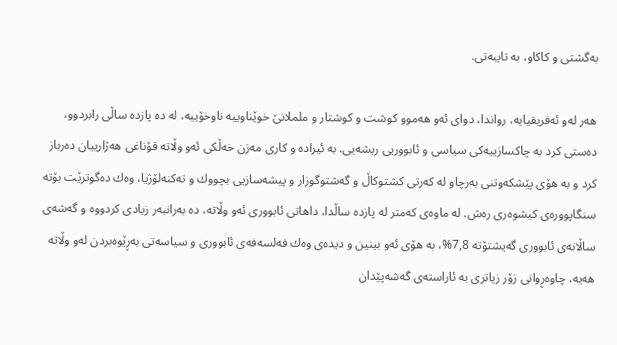به‌گشتى و كاكاو، به‌ تایبه‌تى.

هه‌ر له‌و ئه‌فریقیایه‌، رواندا، دواى ئه‌و هه‌موو كوشت و كوشتار و ململانێ خوێناوییه‌ ناوخۆییه‌، له‌ ده‌ پازده‌ ساڵى رابردوو، ده‌ستى كرد به‌ چاكسازییه‌كى سیاسى و ئابووریى ریشه‌یى. به‌ ئیراده‌ و كارى مه‌زن خه‌ڵكى ئه‌و وڵاته‌ قۆناغى هه‌ژارییان ده‌رباز كرد و به‌ هۆى پێشكه‌وتنى به‌رچاو له‌ كه‌رتى كشتوكاڵ و گه‌شتوگوزار و پیشه‌سازیى بچووك و ته‌كنه‌لۆژیا، وه‌ك ده‌گوترێت بۆته‌ سنگاپووره‌ى كیشوه‌رى ره‌ش. له‌ ماوه‌ى كه‌متر له‌ پازده‌ ساڵدا، داهاتى ئابوورى ئه‌و وڵاته‌، ده‌ به‌رانبه‌ر زیادى كردووه‌ و گه‌شه‌ى ساڵانه‌ى ئابوورى گه‌یشتۆته‌ 7,8%، به‌ هۆى ئه‌و بینین و دیده‌ى وه‌ك فه‌لسه‌فه‌ى ئابوورى و سیاسه‌تى به‌ڕێوه‌بردن له‌و وڵاته‌ هه‌یه‌، چاوه‌ڕوانى زۆر زیاترى به‌ ئاراسته‌ى گه‌شه‌پێدان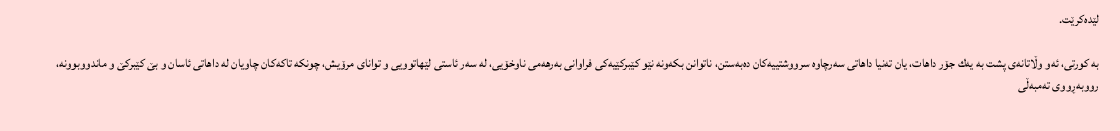لێده‌كرێت.

به‌ كورتى، ئه‌و وڵاتانه‌ى پشت به‌ یه‌ك جۆر داهات، یان ته‌نیا داهاتى سه‌رچاوه‌ سرووشتییه‌كان ده‌به‌ستن، ناتوانن بكه‌ونه‌ نێو كێبركێیه‌كى فراوانى به‌رهه‌مى ناوخۆیى، له‌ سه‌ر ئاستى لێھاتوویی و تواناى مرۆیش، چونكه‌ تاكه‌كان چاویان له‌ داهاتى ئاسان و بێ كێبركێ و ماندووبوونه‌، رووبه‌ڕووى ته‌مبه‌ڵى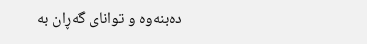ده‌بنه‌وه‌ و تواناى گه‌ڕان به‌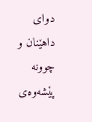دواى داهێنان و چوونه‌ پێشه‌وه‌ى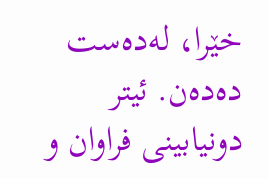خێرا، له‌ده‌ست ده‌ده‌ن. ئیتر دونیابینى فراوان و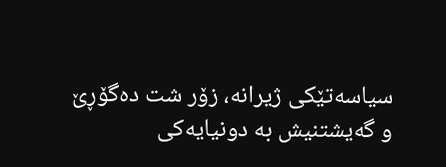سیاسه‌تێكى ژیرانه‌، زۆر شت ده‌گۆڕێ و گه‌یشتنیش به‌ دونیایه‌كى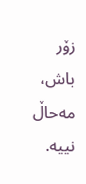زۆر باش، مه‌حاڵ نییه‌.